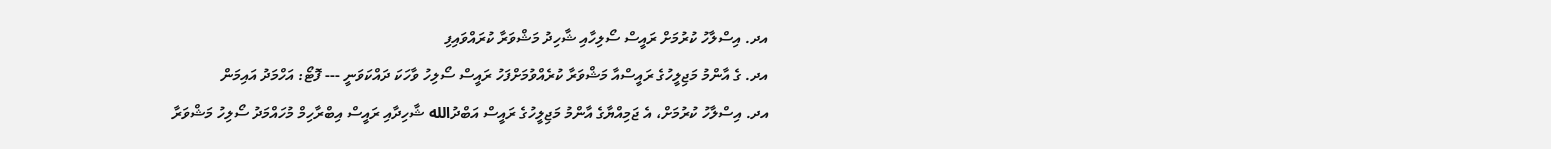އދ. އިސްލާހު ކުރުމަށް ރައީސް ސޯލިހާއި ޝާހިދު މަޝްވަރާ ކުރައްވައިފި
އދ. ގެ އާންމު މަޖިލީހުގެ ރައީސްއާ މަޝްވަރާ ކުރެއްވުމަށްފަހު ރައީސް ސޯލިހު ވާހަކަ ދައްކަވަނީ --- ފޮޓޯ: އަހްމަދު އައިމަން
އދ. އިސްލާހު ކުރުމަށް، އެ ޖަމިއްޔާގެ އާންމު މަޖިލީހުގެ ރައީސް އަބްދުالله ޝާހިދާއި ރައީސް އިބްރާހިމް މުހައްމަދު ސޯލިހު މަޝްވަރާ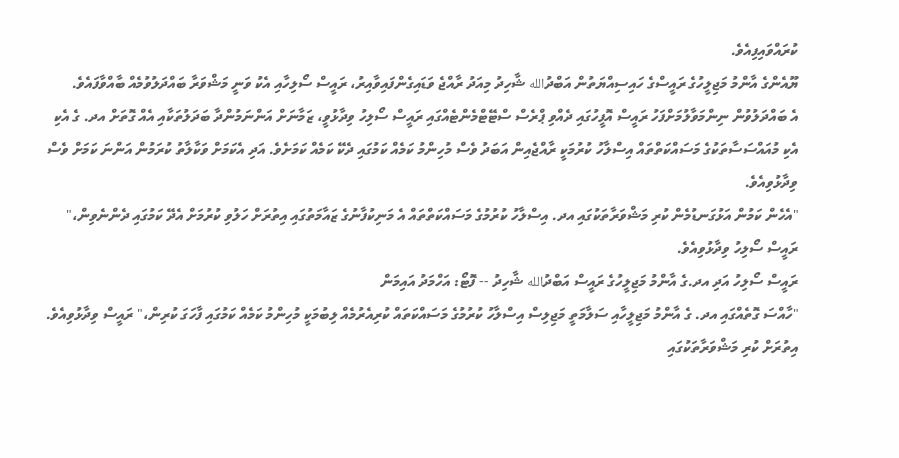ކުރައްވައިފިއެވެ.
ޔޫއެންގެ އާންމު މަޖިލީހުގެ ރައީސްގެ ހައިސިއްޔަތުން އަބްދުالله ޝާހިދު މިއަދު ރާއްޖެ ވަޑައިގެންފައިވާއިރު، ރައީސް ސޯލިހާއި އެކު ވަނީ މަޝްވަރާ ބައްދަލުވުމެއް ބާއްވާފައެވެ.
އެ ބައްދަލުވުން ނިންމަވާލުމަށްފަހު ރައީސް އޮފީހުގައި ދެއްވި ޕްރެސް ސްޓޭޓްމެންޓެއްގައި ރައީސް ސޯލިހު ވިދާޅުވީ، ޒަމާނަށް އަންނަމުންދާ ބަދަލުތަކާއި އެއް ގޮތަށް އދ. ގެ އެކި އެކި މުއައްސަސާތަކުގެ މަސައްކަތްތައް އިސްލާހު ކުރުމަކީ ރާއްޖެއިން އަބަދު ވެސް މުހިންމު ކަމެއް ކަމުގައި ދެކޭ ކަމެއް ކަމަށެވެ. އަދި އެކަމަށް ވަކާލާތު ކުރަމުން އަންނަ ކަމަށް ވެސް ވިދާޅުވިއެވެ.
"އެހެން ކަމުން އަޅުގަނޑުމެން ކުރި މަޝްވަރާތަކުގައި އދ. އިސްލާހު ކުރުމުގެ މަސައްކަތްތައް އެ މަނިކުފާނުގެ ޒައާމަތުގައި އިތުރަށް ހަލުވި ކުރުމަށް އެދޭ ކަމުގައި ދެންނެވިން،" ރައީސް ސޯލިހު ވިދާޅުވިއެވެ.
ރައީސް ސޯލިހު އަދި އދ.ގެ އާންމު މަޖިލީހުގެ ރައީސް އަބްދުالله ޝާހިދު -- ފޮޓޯ: އަހްމަދު އައިމަން
"ހާއްސަ ގޮތެއްގައި އދ. ގެ އާންމު މަޖިލީހާއި ސަލާމަތީ މަޖިލިސް އިސްލާހު ކުރުމުގެ މަސައްކަތައް ކުރިއެރުމެއް ލިބުމަކީ މުހިންމު ކަމެއް ކަމުގައި ފާހަގަ ކުރިން،" ރައީސް ވިދާޅުވިއެވެ.
އިތުރަށް ކުރި މަޝްވަރާތަކުގައި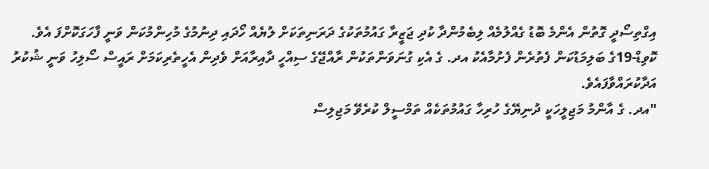އިގްތިސޯދީ ގޮތުން އެންމެ ބޮޑު ގެއްލުމެއް ލިބެމުންދާ ކުދި ޖަޒީރާ ގައުމުތަކުގެ ދަރަނިތަކަށް ލުޔެއް ހޯދައި ދިނުމުގެ މުހިންމުކަން ވަނީ ފާހަގަކޮށްފަ އެވެ.
ކޮވިޑް-19ގެ ބަލިމަޑުކަން ފެތުރެން ފެށުމާއެކު އދ. ގެ އެކި ގުނަވަންތަކުން ރާއްޖޭގެ ސިއްހީ ދާއިރާއަށް ވެދިން އެހީތެރިކަމަށް ރައީސް ސޯލިހު ވަނީ ޝުކުރު އަދާކުރައްވާފައެވެ.
"އދ. ގެ އާންމު މަޖިލީހަކީ ދުނިޔޭގެ ހުރިހާ ގައުމުތަކެއް ތަމްސީލް ކުރެވޭ މަޖިލިސް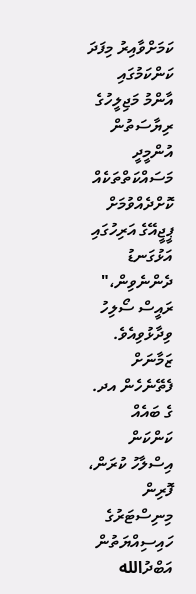ކަމަށްވާއިރު މިފަދަ ކަންކަމުގައި އާންމު މަޖިލީހުގެ ރިޔާސަތުން އުންމީދީ މަސައްކަތްތަކެއް ކޮށްދެއްވުމަށް ޕީޖީއޭގެ އަރިހުގައި އަޅުގަނޑު ދެންނެވިން،" ރައީސް ސޯލިހު ވިދާޅުވިއެވެ.
ޒަމާނަށް ފެތޭނެހެން އދ. ގެ ބައެއް ކަންކަން އިސްލާހު ކުރަން، ފޮރިން މިނިސްޓަރުގެ ހައިސިއްޔަތުން އަބްދުالله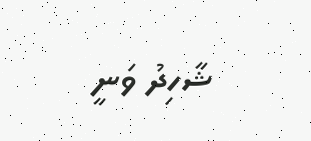ޝާހިދު ވަނީ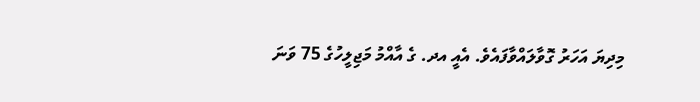މިދިޔަ އަހަރު ގޮވާލައްވާފައެވެ. އެއީ އދ. ގެ އާއްމު މަޖިލީހުގެ 75 ވަނަ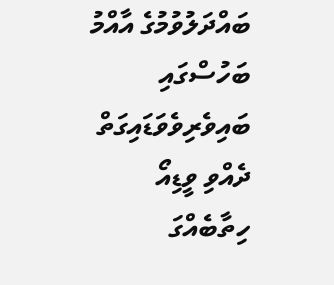ބައްދަލުވުމުގެ އާއްމު ބަހުސްގައި ބައިވެރިވެވަޑައިގަތް ދެއްވި ވީޑިއޯ ހިތާބެއްގަ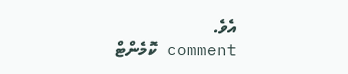އެވެ.
comment ކޮމެންޓް